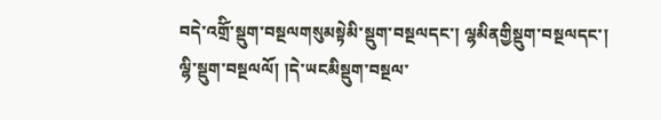བདེ་འགྲོི་སྡུག་བསྔལགསུམསྟེམི་སྡུག་བསྔལདང་། ལྷམིནགྱིསྡུག་བསྔལདང་། ལྷི་སྡུག་བསྔལལོ། །དེ་ཡངམིསྡུག་བསྔལ་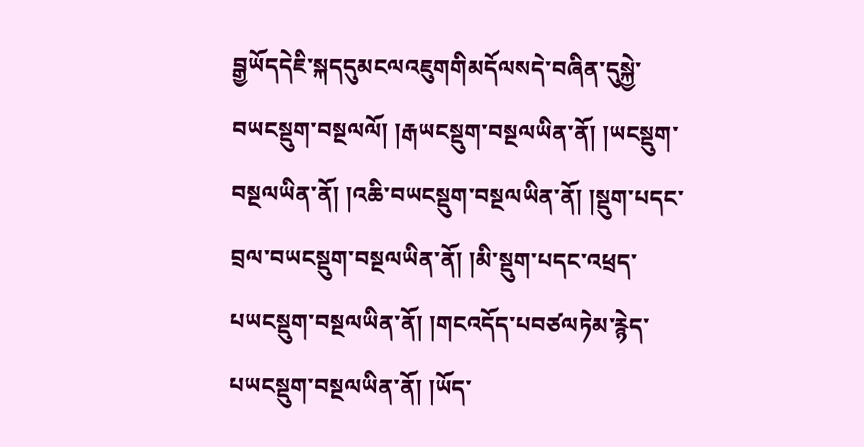བྒྱཡོདདེཇི་སྐདདུམངལའཇུགགིམདོལསདེ་བཞིན་དུསྐྱེ་བཡངསྡུག་བསྔལལོ། །རྒཡངསྡུག་བསྔལཡིན་ནོ། །ཡངསྡུག་བསྔལཡིན་ནོ། །འཆི་བཡངསྡུག་བསྔལཡིན་ནོ། །སྡུག་པདང་བྲལ་བཡངསྡུག་བསྔལཡིན་ནོ། །མི་སྡུག་པདང་འཕྲད་པཡངསྡུག་བསྔལཡིན་ནོ། །གངའདོད་པབཙལཏེམ་རྙེད་པཡངསྡུག་བསྔལཡིན་ནོ། །ཡོད་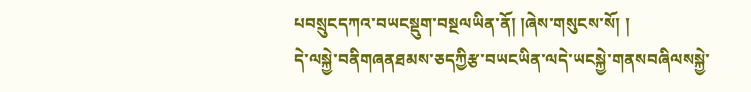པབསྲུངདཀའ་བཡངསྡུག་བསྔལཡིན་ནོ། །ཞེས་གསུངས་སོ། །
དེ་ལསྐྱེ་བནིགཞནཐམས་ཅདཀྱིརྩ་བཡངཡིན་ལདེ་ཡངསྐྱེ་གནསབཞིལསསྐྱེ་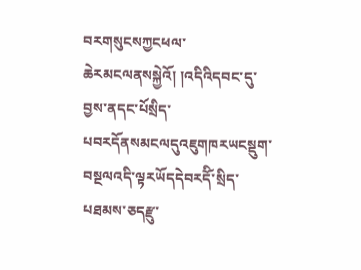བརགསུངསཀྱངཕལ་ཆེརམངལནསསྐྱེའོ། །འདིའིདབང་དུ་བྱས་ནདང་པོསྲིད་པབརདོནསམངལདུའཇུགཁརཡངསྡུག་བསྔལའདི་ལྟརཡོདདེབརདོི་སྲིད་པཐམས་ཅདརྫུ་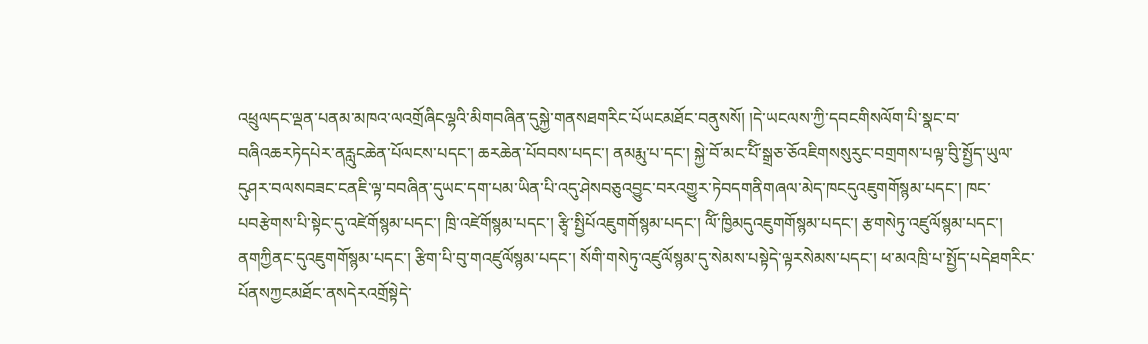འཕྲུལདང་ལྡན་པནམ་མཁའ་ལའགྲོཞིངལྷའི་མིགབཞིན་དུསྐྱེ་གནསཐགརིང་པོཡངམཐོང་བནུསསོ། །དེ་ཡངལས་ཀྱི་དབངགིསལོག་པི་སྣང་བ་བཞིའཆརཏེདཔེར་ནརླུངཆེན་པོལངས་པདང་། ཆརཆེན་པོབབས་པདང་། ནམརྨུ་པ་དང་། སྐྱེ་བོ་མང་པོི་སྒྲཅ་ཅོའཇིགསསུརུང་བགྲགས་པལྟ་བིུ་སྤྱོད་ཡུལ་དུཤར་བལསབཟང་ངནཇི་ལྟ་བབཞིན་དུཡང་དག་པམ་ཡིན་པི་འདུ་ཤེསབཅུའབྱུང་བརའགྱུར་ཏེབདགནིགཞལ་མེད་ཁངདུའཇུགགོསྙམ་པདང་། ཁང་པབརྩེགས་པི་སྟེང་དུ་འཛེགོསྙམ་པདང་། ཁྲི་འཛེགོསྙམ་པདང་། རྩྭི་སྤྱིཔོའཇུགགོསྙམ་པདང་། ལོི་ཁྱིམདུའཇུགགོསྙམ་པདང་། རྩགསེཏུ་འཛུལོསྙམ་པདང་། ནགཀྱིནང་དུའཇུགགོསྙམ་པདང་། རྩིག་པི་བུ་གའཛུལོསྙམ་པདང་། སོགི་གསེཏུ་འཛུལོསྙམ་དུ་སེམས་པསྟེདེ་ལྟརསེམས་པདང་། ཕ་མའཁྲི་པ་སྤྱོད་པདེཐགརིང་པོནསཀྱངམཐོང་ནསདེརའགྲོསྟེདེ་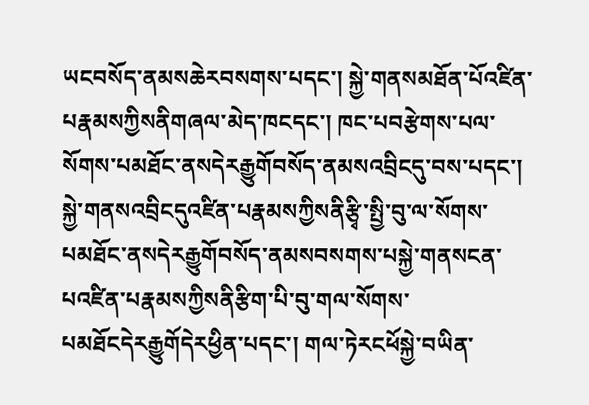ཡངབསོད་ནམསཆེརབསགས་པདང་། སྐྱེ་གནསམཐོན་པོའཛིན་པརྣམསཀྱིསནིགཞལ་མེད་ཁངདང་། ཁང་པབརྩེགས་པལ་སོགས་པམཐོང་ནསདེརརྒྱུགོབསོད་ནམསའབྲིངདུ་བས་པདང་། སྐྱེ་གནསའབྲིངདུའཛིན་པརྣམསཀྱིསནིརྩྭི་སྤྱི་བུ་ལ་སོགས་པམཐོང་ནསདེརརྒྱུགོབསོད་ནམསབསགས་པསྐྱེ་གནསངན་པའཛིན་པརྣམསཀྱིསནིརྩིག་པི་བུ་གལ་སོགས་པམཐོངདེརརྒྱུགོདེརཕྱིན་པདང་། གལ་ཏེརངཕོསྐྱེ་བཡིན་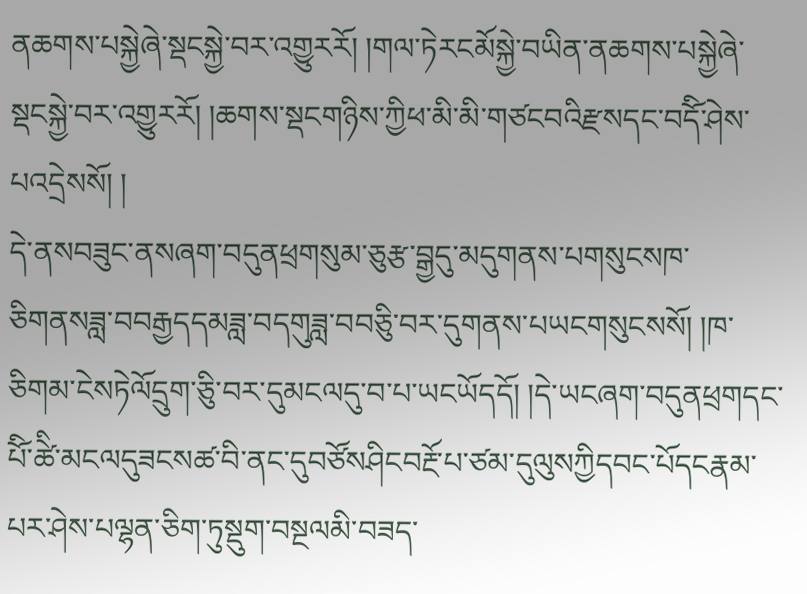ནཆགས་པསྐྱེཞེ་སྡངསྐྱེ་བར་འགྱུརརོ། །གལ་ཏེརངམོསྐྱེ་བཡིན་ནཆགས་པསྐྱེཞེ་སྡངསྐྱེ་བར་འགྱུརརོ། །ཆགས་སྡངགཉིས་ཀྱིཕ་མི་མི་གཙངབའིརྫསདང་བདོི་ཤེས་པའདྲེསསོ། །
དེ་ནསབཟུང་ནསཞག་བདུནཕྲགསུམ་ཅུརྩ་བྒྱདུ་མདུགནས་པགསུངསཁ་ཅིགནསཟླ་བབརྒྱདདམཟླ་བདགུཟླ་བབཅིུ་བར་དུགནས་པཡངགསུངསསོ། །ཁ་ཅིགམ་ངེསཏེལོདྲུག་ཅིུ་བར་དུམངལདུ་བ་པ་ཡངཡོདདོ། །དེ་ཡངཞག་བདུནཕྲགདང་པོི་ཚེི་མངལདུཟངསཚ་བི་ནང་དུབཙོསཤིངབརྔོ་པ་ཙམ་དུལུསཀྱིདབང་པོདངརྣམ་པར་ཤེས་པལྷན་ཅིག་ཏུསྡུག་བསྔལམི་བཟད་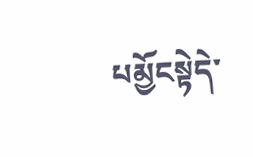པམྱོངསྟེདེ་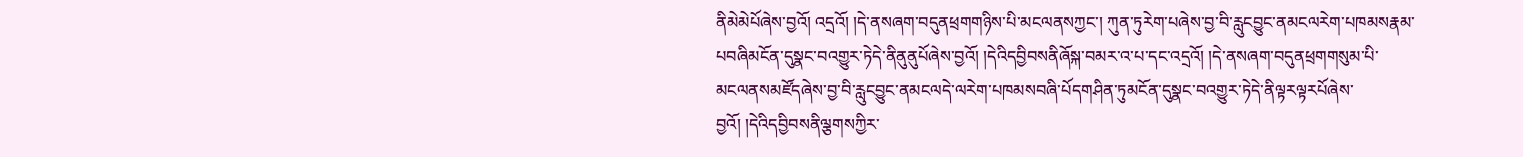ནིམེམེཔོཞེས་བྱའོ། འདྲའོ། །དེ་ནསཞག་བདུནཕྲགགཉིས་པི་མངལནསཀྱང་། ཀུན་ཏུརེག་པཞེས་བྱ་བི་རླུངབྱུང་ནམངལརེག་པཁམསརྣམ་པབཞིམངོན་དུསྣང་བའགྱུར་ཏེདེ་ནིནུནུཔོཞེས་བྱའོ། །དེའིདབྱིབསནིཞོསྐ་བམར་འ་པ་དང་འདྲའོ། །དེ་ནསཞག་བདུནཕྲགགསུམ་པི་མངལནསམཛོདཞེས་བྱ་བི་རླུངབྱུང་ནམངལདེ་ལརེག་པཁམསབཞི་པོདགཤིན་ཏུམངོན་དུསྣང་བའགྱུར་ཏེདེ་ནིལྟརལྟརཔོཞེས་བྱའོ། །དེའིདབྱིབསནིལྕགསཀྱིར་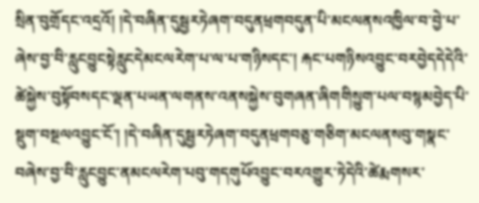སྲིན་བུགྲོདང་འདྲའོ། །དེ་བཞིན་དུསྦྱརཏེཞག་བདུནཕྲགབདུན་པི་མངལནསའཁྱིལ་བ་བྱེ་པ་ཞེས་བྱ་བི་རླུངབྱུངསྟེརླུངདེམངལརེག་པ་ལ་པ་གཉིསདང་། རྐང་པགཉིསའབྱུང་བརབྱེདདེདེའི་ཚེསྐྱེས་བུསྟོབསདང་ལྡན་པཡན་ལགནས་འནསསྐྱེས་བུགཞན་ཞིགགིསྱུག་པལ་བསྙམབྱེད་པི་སྡུག་བསྔལའབྱུང་ངོ་། །དེ་བཞིན་དུསྦྱརཏེཞག་བདུནཕྲགབཅུ་གཅིག་མངལནསབུ་གསྣང་བཞེས་བྱ་བི་རླུངབྱུང་ནམངལརེག་པབུ་གདགུཔོའབྱུང་བརའགྱུར་ཏེདེའི་ཚེརྨགསར་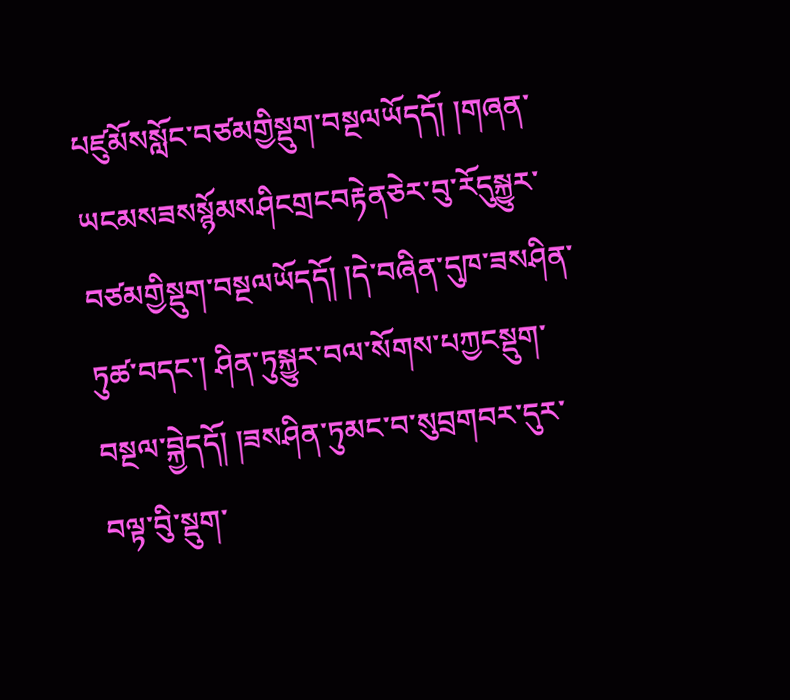པཛུམོསསློང་བཙམགྱིསྡུག་བསྔལཡོདདོ། །གཞན་ཡངམསཟསསྙོམསཤིངགྲངབརྟེནཅེར་བུ་རོདུསྐྱུར་བཙམགྱིསྡུག་བསྔལཡོདདོ། །དེ་བཞིན་དུཁ་ཟསཤིན་ཏུཚ་བདང་། ཤིན་ཏུསྐྱུར་བལ་སོགས་པཀྱངསྡུག་བསྔལ་བྐྱེདདོ། །ཟསཤིན་ཏུམང་བ་སུབྲགབར་དུར་བལྟ་བིུ་སྡུག་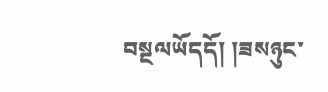བསྔལཡོདདོ། །ཟསཉུང་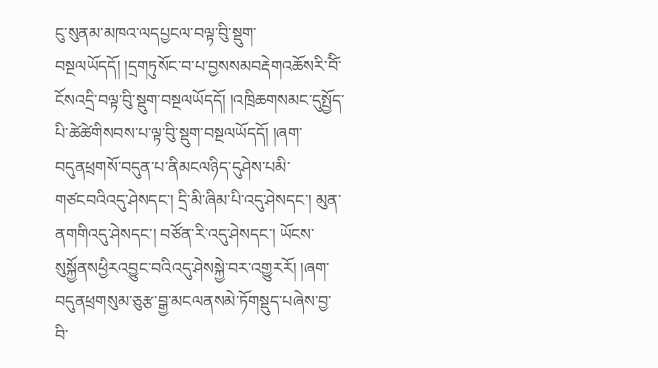ངུ་སུནམ་མཁའ་ལདཔྱངལ་བལྟ་བིུ་སྡུག་བསྔལཡོདདོ། །དྲགཏུསོང་བ་པ་བྱསསམབརྡེགའཆོསརི་བོི་ངོསའདྲི་བལྟ་བིུ་སྡུག་བསྔལཡོདདོ། །འཁྲིཆགསམང་དུསྤྱོད་པི་ཚེཚེགིསབས་པ་ལྟ་བིུ་སྡུག་བསྔལཡོདདོ། །ཞག་བདུནཕྲགསོ་བདུན་པ་ནིམངལཉིད་དུཤེས་པམི་གཙངབའིའདུ་ཤེསདང་། དྲི་མི་ཞིམ་པི་འདུ་ཤེསདང་། མུན་ནགགིའདུ་ཤེསདང་། བཙོན་རི་འདུ་ཤེསདང་། ཡོངས་སུསྐྱོནསཕྱིརའབྱུང་བའིའདུ་ཤེསསྐྱེ་བར་འགྱུརརོ། །ཞག་བདུནཕྲགསུམ་ཅུརྩ་བྒྱ་མངལནསམེ་ཏོགསྡུད་པཞེས་བྱ་བི་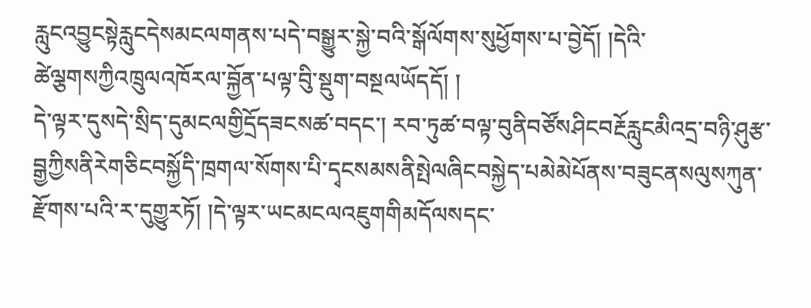རླུངའབྱུངསྟེརླུངདེསམངལགནས་པདེ་བསྒྱུར་སྐྱེ་བའི་སྒོལོགས་སུཕྱོགས་པ་བྱེདོ། །དེའི་ཚེལྕགསཀྱིའཁྲུལའཁོརལ་བྐྱོན་པལྟ་བིུ་སྡུག་བསྔལཡོདདོ། །
དེ་ལྟར་དུསདེ་སྲིད་དུམངལགྱིདྲོདཟངསཚ་བདང་། རབ་ཏུཚ་བལྟ་བུནིབཙོསཤིངབརྔོརླུངམིའདྲ་བཉི་ཤུརྩ་བྒྱཀྱིསནིརེགཅིངབསྐྱོདི་ཁྲགལ་སོགས་པི་དྭངསམསནིསྤེལཞིངབསྐྱེད་པམེམེཔོནས་བཟུངནསལུསཀུན་རྫོགས་པའི་ར་དུགྱུརཏོ། །དེ་ལྟར་ཡངམངལའཇུགགིམདོལསདང་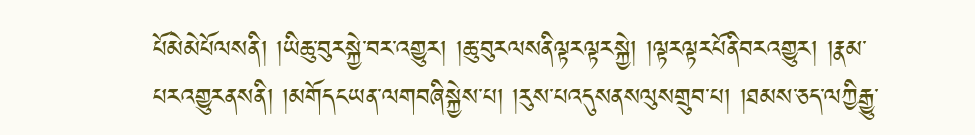པོམེམེཔོལསནི། །ཡིཆུ་བུརསྐྱེ་བར་འགྱུར། །ཆུ་བུརལསནིལྟརལྟརསྐྱེ། །ལྟརལྟརཔོནིབརའགྱུར། །རྣམ་པརའགྱུརནསནི། །མགོདངཡན་ལགབཞིསྐྱེས་པ། །རུས་པའདུསནསལུསགྲུབ་པ། །ཐམས་ཅད་ལཀྱིརྒྱུ་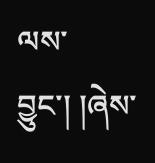ལས་བྱུང་། །ཞེས་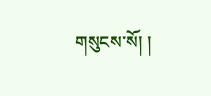གསུངས་སོ། །